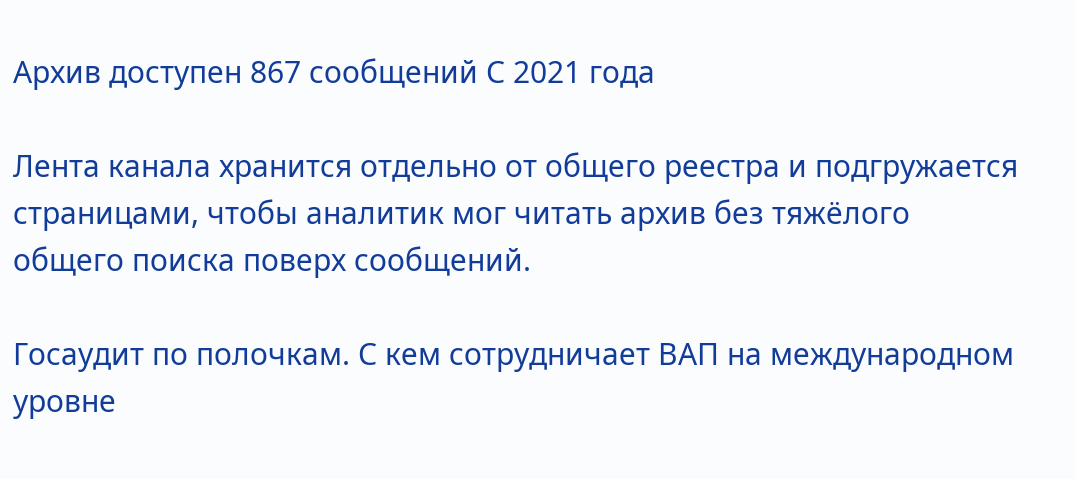Архив доступен 867 сообщений С 2021 года

Лента канала хранится отдельно от общего реестра и подгружается страницами, чтобы аналитик мог читать архив без тяжёлого общего поиска поверх сообщений.

Госаудит по полочкам. С кем сотрудничает ВАП на международном уровне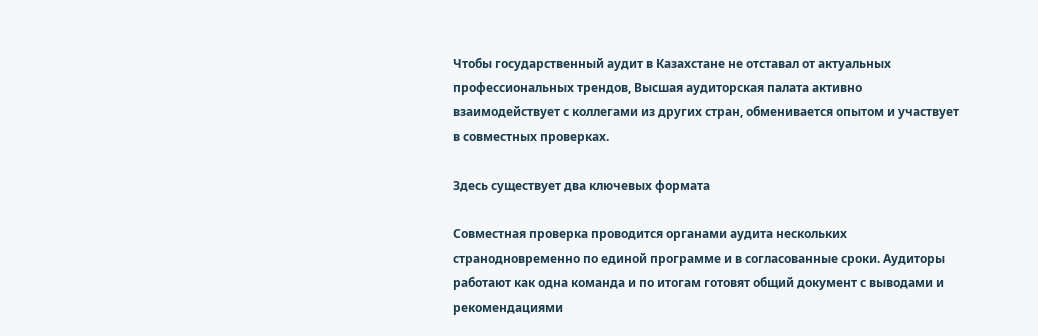Чтобы государственный аудит в Казахстане не отставал от актуальных профессиональных трендов, Высшая аудиторская палата активно взаимодействует с коллегами из других стран, обменивается опытом и участвует в совместных проверках.

Здесь существует два ключевых формата

Совместная проверка проводится органами аудита нескольких странодновременно по единой программе и в согласованные сроки. Аудиторы работают как одна команда и по итогам готовят общий документ с выводами и рекомендациями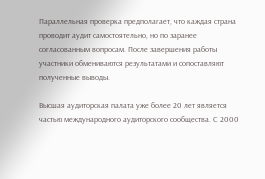Параллельная проверка предполагает, что каждая страна проводит аудит самостоятельно, но по заранее согласованным вопросам. После завершения работы участники обмениваются результатами и сопоставляют полученные выводы.

Высшая аудиторская палата уже более 20 лет является частью международного аудиторского сообщества. С 2000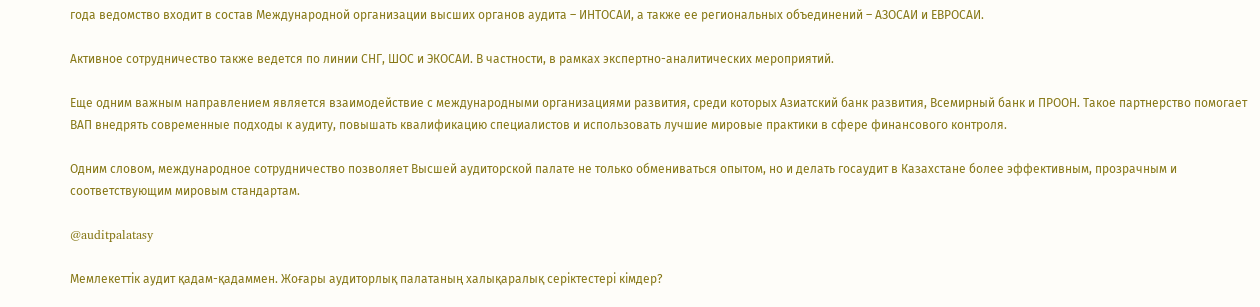года ведомство входит в состав Международной организации высших органов аудита – ИНТОСАИ, а также ее региональных объединений – АЗОСАИ и ЕВРОСАИ.

Активное сотрудничество также ведется по линии СНГ, ШОС и ЭКОСАИ. В частности, в рамках экспертно-аналитических мероприятий.

Еще одним важным направлением является взаимодействие с международными организациями развития, среди которых Азиатский банк развития, Всемирный банк и ПРООН. Такое партнерство помогает ВАП внедрять современные подходы к аудиту, повышать квалификацию специалистов и использовать лучшие мировые практики в сфере финансового контроля.

Одним словом, международное сотрудничество позволяет Высшей аудиторской палате не только обмениваться опытом, но и делать госаудит в Казахстане более эффективным, прозрачным и соответствующим мировым стандартам.

@auditpalatasy

Мемлекеттік аудит қадам-қадаммен. Жоғары аудиторлық палатаның халықаралық серіктестері кімдер?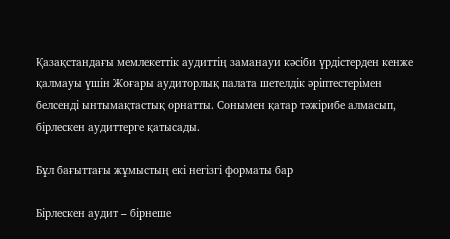Қазақстандағы мемлекеттік аудиттің заманауи кәсіби үрдістерден кенже қалмауы үшін Жоғары аудиторлық палата шетелдік әріптестерімен белсенді ынтымақтастық орнатты. Сонымен қатар тәжірибе алмасып, бірлескен аудиттерге қатысады.

Бұл бағыттағы жұмыстың екі негізгі форматы бар

Бірлескен аудит – бірнеше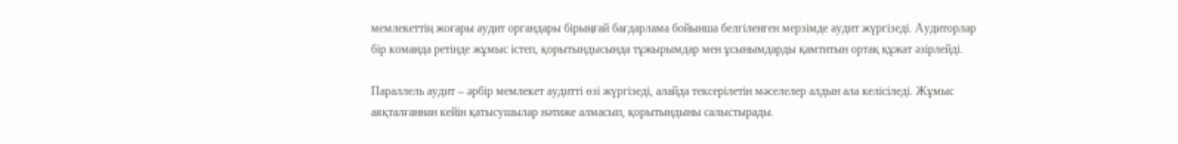мемлекеттің жоғары аудит органдары бірыңғай бағдарлама бойынша белгіленген мерзімде аудит жүргізеді. Аудиторлар бір команда ретінде жұмыс істеп, қорытындысында тұжырымдар мен ұсынымдарды қамтитын ортақ құжат әзірлейді.

Параллель аудит – әрбір мемлекет аудитті өзі жүргізеді, алайда тексерілетін мәселелер алдын ала келісіледі. Жұмыс аяқталғаннан кейін қатысушылар нәтиже алмасып, қорытындыны салыстырады.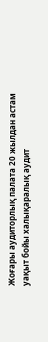Жоғары аудиторлық палата 20 жылдан астам уақыт бойы халықаралық аудит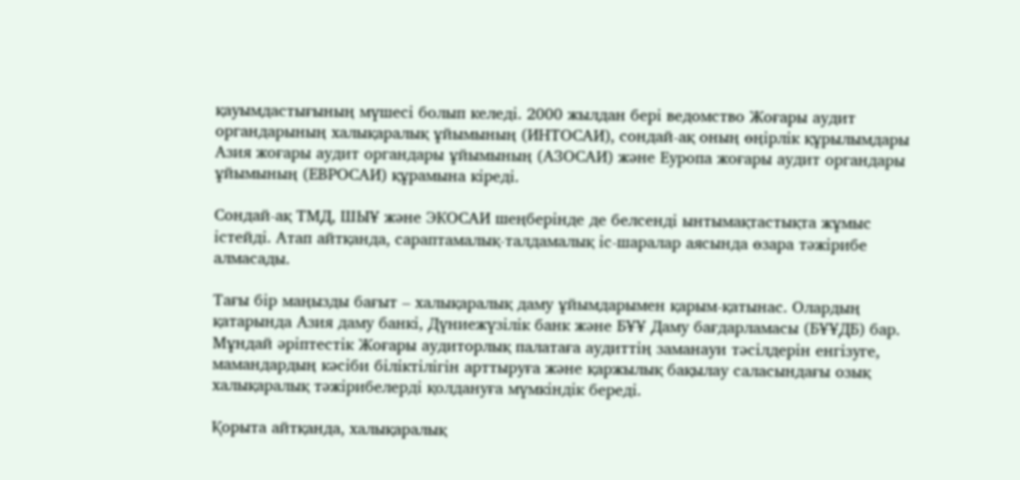қауымдастығының мүшесі болып келеді. 2000 жылдан бері ведомство Жоғары аудит органдарының халықаралық ұйымының (ИНТОСАИ), сондай-ақ оның өңірлік құрылымдары Азия жоғары аудит органдары ұйымының (АЗОСАИ) және Еуропа жоғары аудит органдары ұйымының (ЕВРОСАИ) құрамына кіреді.

Сондай-ақ ТМД, ШЫҰ және ЭКОСАИ шеңберінде де белсенді ынтымақтастықта жұмыс істейді. Атап айтқанда, сараптамалық-талдамалық іс-шаралар аясында өзара тәжірибе алмасады.

Тағы бір маңызды бағыт – халықаралық даму ұйымдарымен қарым-қатынас. Олардың қатарында Азия даму банкі, Дүниежүзілік банк және БҰҰ Даму бағдарламасы (БҰҰДБ) бар. Мұндай әріптестік Жоғары аудиторлық палатаға аудиттің заманауи тәсілдерін енгізуге, мамандардың кәсіби біліктілігін арттыруға және қаржылық бақылау саласындағы озық халықаралық тәжірибелерді қолдануға мүмкіндік береді.

Қорыта айтқанда, халықаралық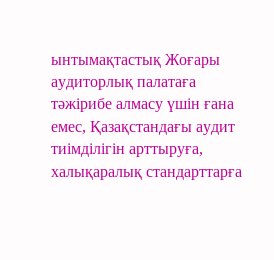ынтымақтастық Жоғары аудиторлық палатаға тәжірибе алмасу үшін ғана емес, Қазақстандағы аудит тиімділігін арттыруға, халықаралық стандарттарға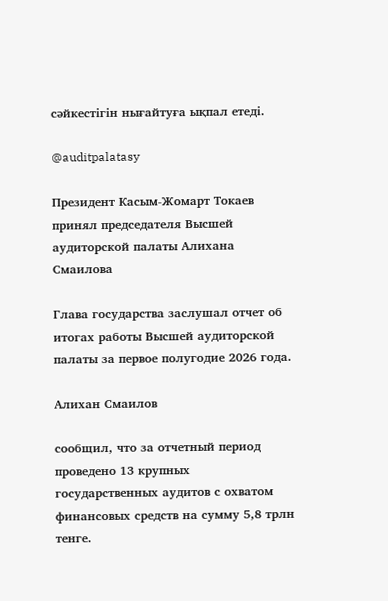сәйкестігін нығайтуға ықпал етеді.

@auditpalatasy

Президент Касым-Жомарт Токаев принял председателя Высшей аудиторской палаты Алихана Смаилова

Глава государства заслушал отчет об итогах работы Высшей аудиторской палаты за первое полугодие 2026 года.

Алихан Смаилов

сообщил, что за отчетный период проведено 13 крупных государственных аудитов с охватом финансовых средств на сумму 5,8 трлн тенге.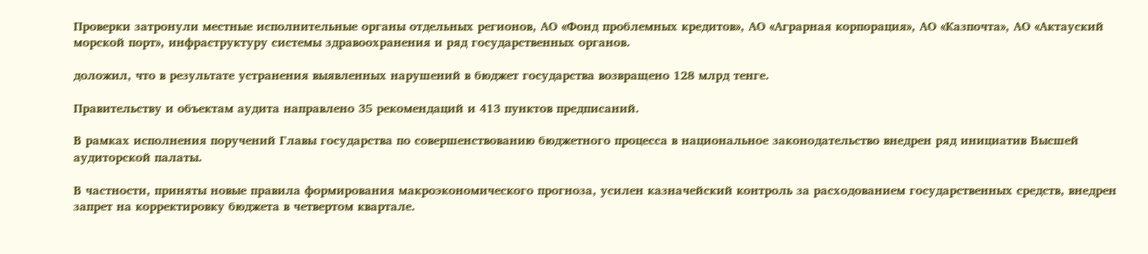Проверки затронули местные исполнительные органы отдельных регионов, АО «Фонд проблемных кредитов», АО «Аграрная корпорация», АО «Казпочта», АО «Актауский морской порт», инфраструктуру системы здравоохранения и ряд государственных органов.

доложил, что в результате устранения выявленных нарушений в бюджет государства возвращено 128 млрд тенге.

Правительству и объектам аудита направлено 35 рекомендаций и 413 пунктов предписаний.

В рамках исполнения поручений Главы государства по совершенствованию бюджетного процесса в национальное законодательство внедрен ряд инициатив Высшей аудиторской палаты.

В частности, приняты новые правила формирования макроэкономического прогноза, усилен казначейский контроль за расходованием государственных средств, внедрен запрет на корректировку бюджета в четвертом квартале.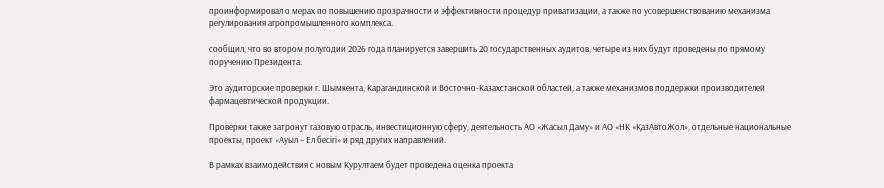проинформировал о мерах по повышению прозрачности и эффективности процедур приватизации, а также по усовершенствованию механизма регулирования агропромышленного комплекса.

сообщил, что во втором полугодии 2026 года планируется завершить 20 государственных аудитов, четыре из них будут проведены по прямому поручению Президента.

Это аудиторские проверки г. Шымкента, Карагандинской и Восточно-Казахстанской областей, а также механизмов поддержки производителей фармацевтической продукции.

Проверки также затронут газовую отрасль, инвестиционную сферу, деятельность АО «Жасыл Даму» и АО «НК «ҚазАвтоЖол», отдельные национальные проекты, проект «Ауыл – Ел бесігі» и ряд других направлений.

В рамках взаимодействия с новым Курултаем будет проведена оценка проекта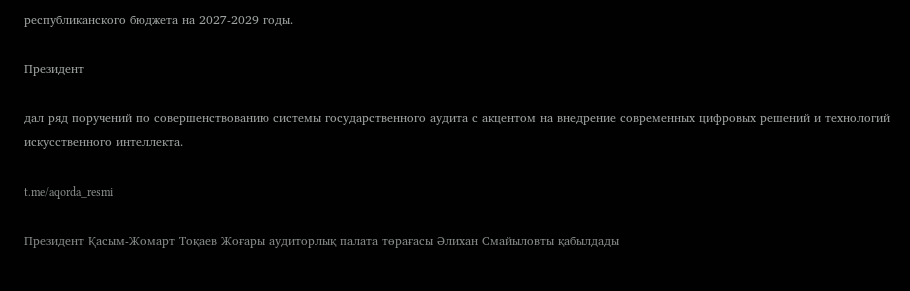республиканского бюджета на 2027-2029 годы.

Президент

дал ряд поручений по совершенствованию системы государственного аудита с акцентом на внедрение современных цифровых решений и технологий искусственного интеллекта.

t.me/aqorda_resmi

Президент Қасым-Жомарт Тоқаев Жоғары аудиторлық палата төрағасы Әлихан Смайыловты қабылдады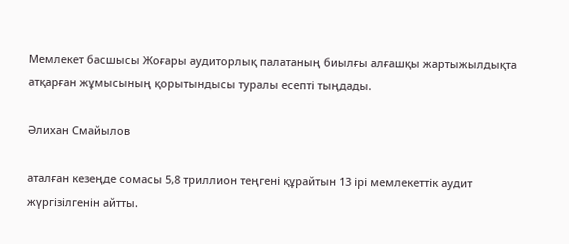Мемлекет басшысы Жоғары аудиторлық палатаның биылғы алғашқы жартыжылдықта атқарған жұмысының қорытындысы туралы есепті тыңдады.

Әлихан Смайылов

аталған кезеңде сомасы 5,8 триллион теңгені құрайтын 13 ірі мемлекеттік аудит жүргізілгенін айтты.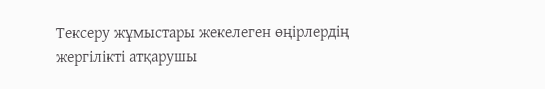Тексеру жұмыстары жекелеген өңірлердің жергілікті атқарушы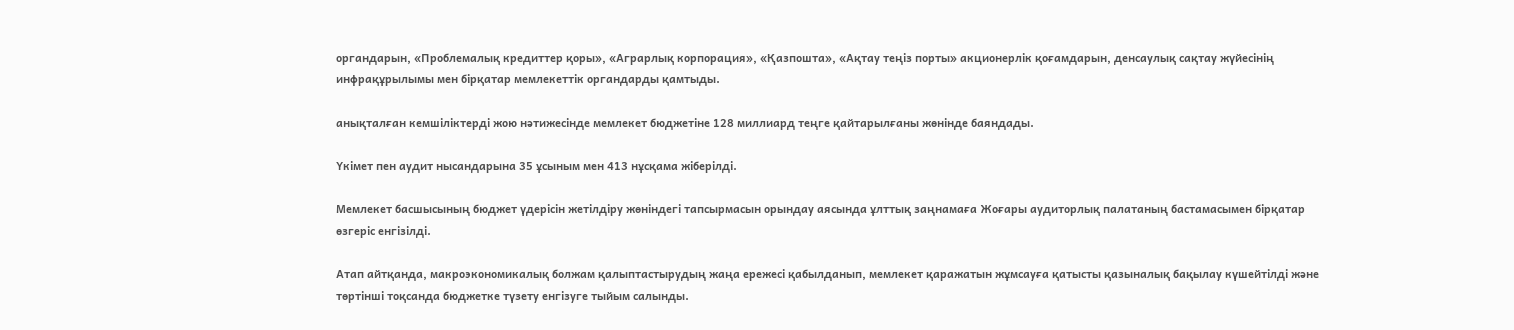органдарын, «Проблемалық кредиттер қоры», «Аграрлық корпорация», «Қазпошта», «Ақтау теңіз порты» акционерлік қоғамдарын, денсаулық сақтау жүйесінің инфрақұрылымы мен бірқатар мемлекеттік органдарды қамтыды.

анықталған кемшіліктерді жою нәтижесінде мемлекет бюджетіне 128 миллиард теңге қайтарылғаны жөнінде баяндады.

Үкімет пен аудит нысандарына 35 ұсыным мен 413 нұсқама жіберілді.

Мемлекет басшысының бюджет үдерісін жетілдіру жөніндегі тапсырмасын орындау аясында ұлттық заңнамаға Жоғары аудиторлық палатаның бастамасымен бірқатар өзгеріс енгізілді.

Атап айтқанда, макроэкономикалық болжам қалыптастырудың жаңа ережесі қабылданып, мемлекет қаражатын жұмсауға қатысты қазыналық бақылау күшейтілді және төртінші тоқсанда бюджетке түзету енгізуге тыйым салынды.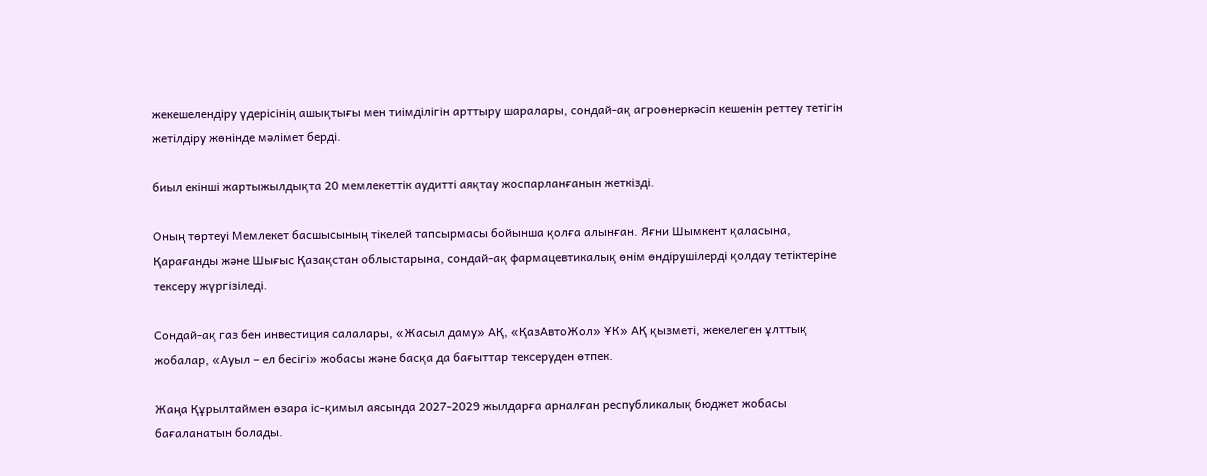жекешелендіру үдерісінің ашықтығы мен тиімділігін арттыру шаралары, сондай-ақ агроөнеркәсіп кешенін реттеу тетігін жетілдіру жөнінде мәлімет берді.

биыл екінші жартыжылдықта 20 мемлекеттік аудитті аяқтау жоспарланғанын жеткізді.

Оның төртеуі Мемлекет басшысының тікелей тапсырмасы бойынша қолға алынған. Яғни Шымкент қаласына, Қарағанды және Шығыс Қазақстан облыстарына, сондай-ақ фармацевтикалық өнім өндірушілерді қолдау тетіктеріне тексеру жүргізіледі.

Сондай-ақ газ бен инвестиция салалары, «Жасыл даму» АҚ, «ҚазАвтоЖол» ҰК» АҚ қызметі, жекелеген ұлттық жобалар, «Ауыл – ел бесігі» жобасы және басқа да бағыттар тексеруден өтпек.

Жаңа Құрылтаймен өзара іс-қимыл аясында 2027-2029 жылдарға арналған республикалық бюджет жобасы бағаланатын болады.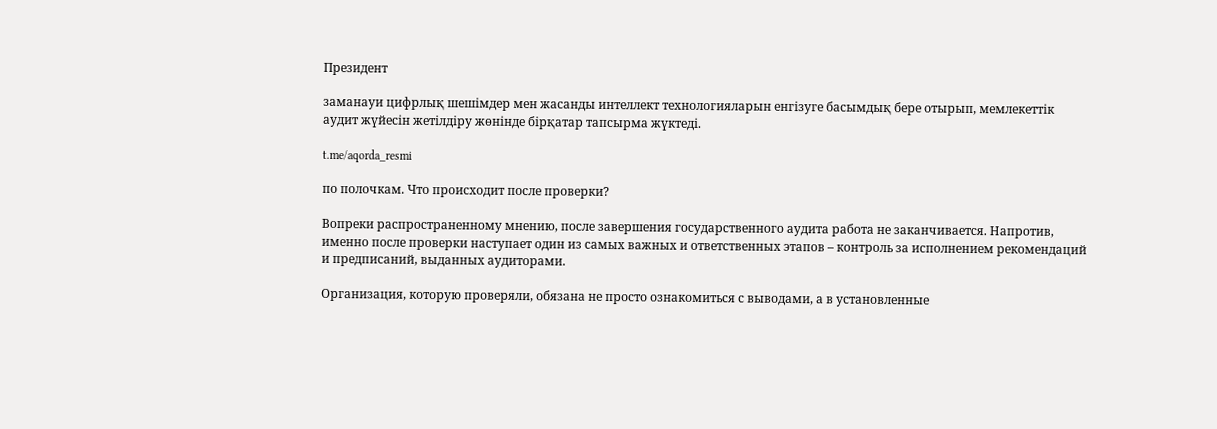Президент

заманауи цифрлық шешімдер мен жасанды интеллект технологияларын енгізуге басымдық бере отырып, мемлекеттік аудит жүйесін жетілдіру жөнінде бірқатар тапсырма жүктеді.

t.me/aqorda_resmi

по полочкам. Что происходит после проверки?

Вопреки распространенному мнению, после завершения государственного аудита работа не заканчивается. Напротив, именно после проверки наступает один из самых важных и ответственных этапов – контроль за исполнением рекомендаций и предписаний, выданных аудиторами.

Организация, которую проверяли, обязана не просто ознакомиться с выводами, а в установленные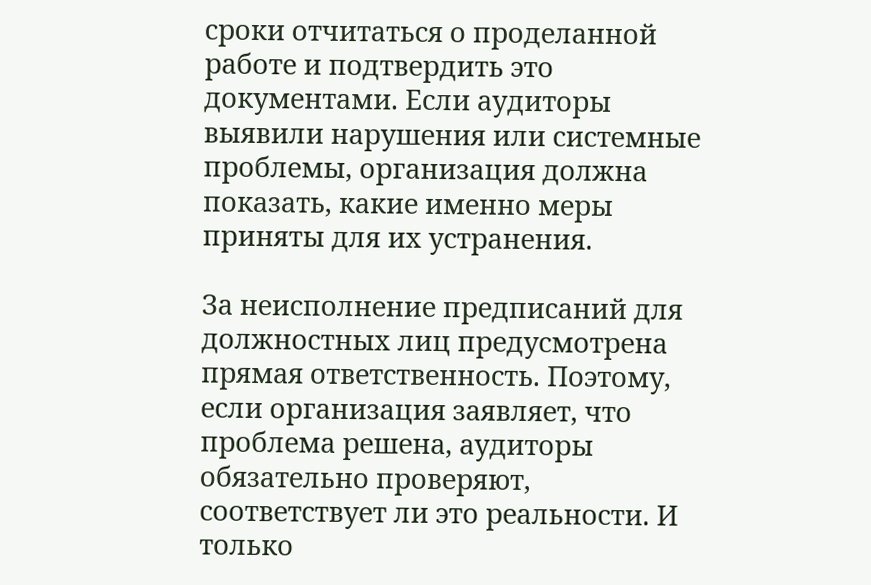сроки отчитаться о проделанной работе и подтвердить это документами. Если аудиторы выявили нарушения или системные проблемы, организация должна показать, какие именно меры приняты для их устранения.

За неисполнение предписаний для должностных лиц предусмотрена прямая ответственность. Поэтому, если организация заявляет, что проблема решена, аудиторы обязательно проверяют, соответствует ли это реальности. И только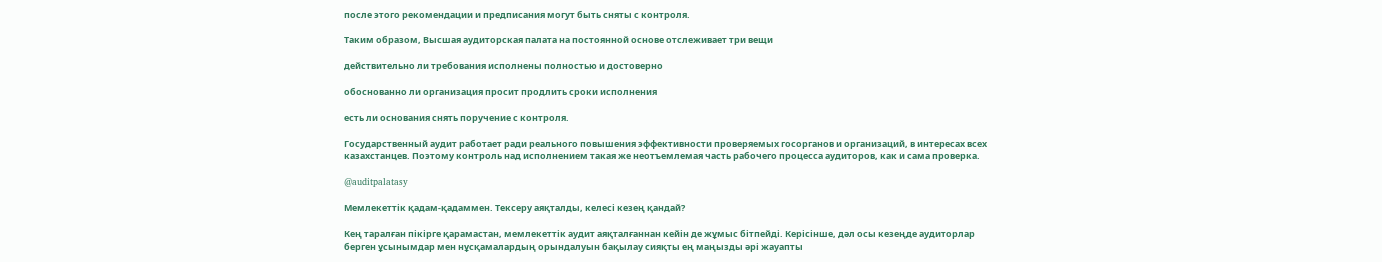после этого рекомендации и предписания могут быть сняты с контроля.

Таким образом, Высшая аудиторская палата на постоянной основе отслеживает три вещи

действительно ли требования исполнены полностью и достоверно

обоснованно ли организация просит продлить сроки исполнения

есть ли основания снять поручение с контроля.

Государственный аудит работает ради реального повышения эффективности проверяемых госорганов и организаций, в интересах всех казахстанцев. Поэтому контроль над исполнением такая же неотъемлемая часть рабочего процесса аудиторов, как и сама проверка.

@auditpalatasy

Мемлекеттік қадам-қадаммен. Тексеру аяқталды, келесі кезең қандай?

Кең таралған пікірге қарамастан, мемлекеттік аудит аяқталғаннан кейін де жұмыс бітпейді. Керісінше, дәл осы кезеңде аудиторлар берген ұсынымдар мен нұсқамалардың орындалуын бақылау сияқты ең маңызды әрі жауапты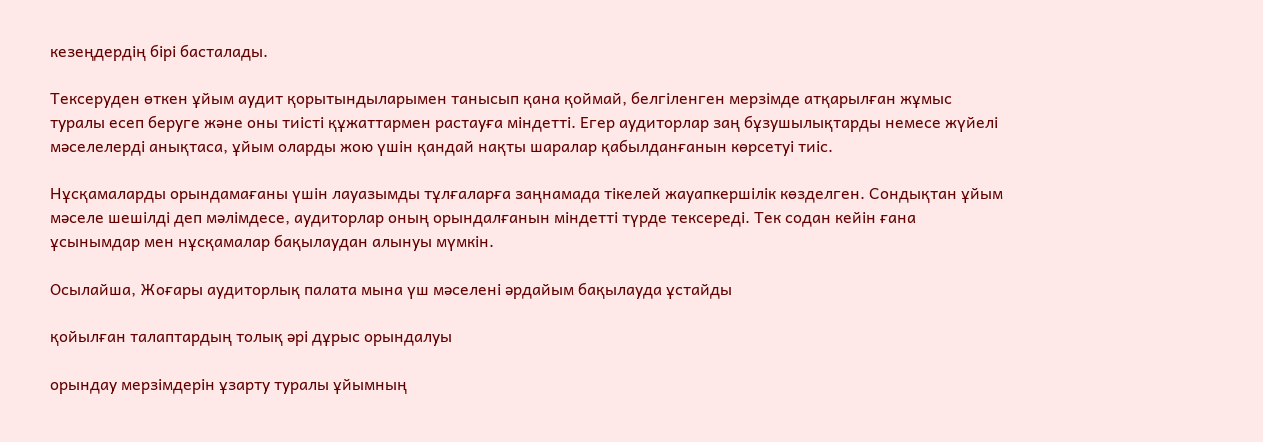кезеңдердің бірі басталады.

Тексеруден өткен ұйым аудит қорытындыларымен танысып қана қоймай, белгіленген мерзімде атқарылған жұмыс туралы есеп беруге және оны тиісті құжаттармен растауға міндетті. Егер аудиторлар заң бұзушылықтарды немесе жүйелі мәселелерді анықтаса, ұйым оларды жою үшін қандай нақты шаралар қабылданғанын көрсетуі тиіс.

Нұсқамаларды орындамағаны үшін лауазымды тұлғаларға заңнамада тікелей жауапкершілік көзделген. Сондықтан ұйым мәселе шешілді деп мәлімдесе, аудиторлар оның орындалғанын міндетті түрде тексереді. Тек содан кейін ғана ұсынымдар мен нұсқамалар бақылаудан алынуы мүмкін.

Осылайша, Жоғары аудиторлық палата мына үш мәселені әрдайым бақылауда ұстайды

қойылған талаптардың толық әрі дұрыс орындалуы

орындау мерзімдерін ұзарту туралы ұйымның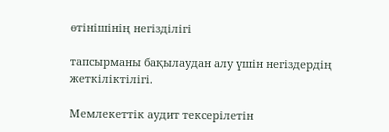өтінішінің негізділігі

тапсырманы бақылаудан алу үшін негіздердің жеткіліктілігі.

Мемлекеттік аудит тексерілетін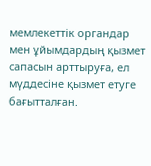мемлекеттік органдар мен ұйымдардың қызмет сапасын арттыруға, ел мүддесіне қызмет етуге бағытталған.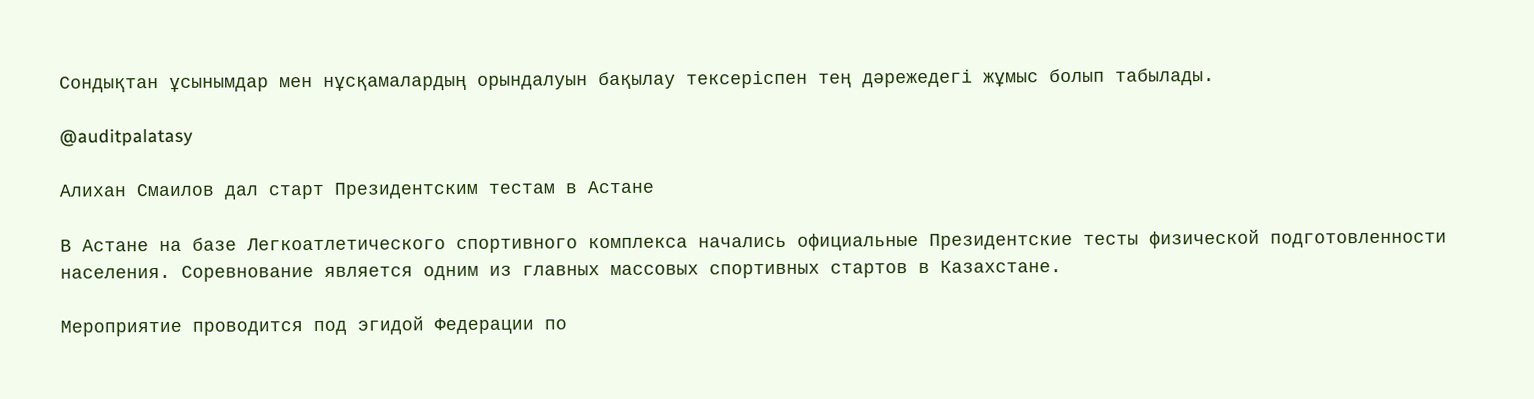Сондықтан ұсынымдар мен нұсқамалардың орындалуын бақылау тексеріспен тең дәрежедегі жұмыс болып табылады.

@auditpalatasy

Алихан Смаилов дал старт Президентским тестам в Астане

В Астане на базе Легкоатлетического спортивного комплекса начались официальные Президентские тесты физической подготовленности населения. Соревнование является одним из главных массовых спортивных стартов в Казахстане.

Мероприятие проводится под эгидой Федерации по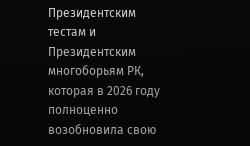Президентским тестам и Президентским многоборьям РК, которая в 2026 году полноценно возобновила свою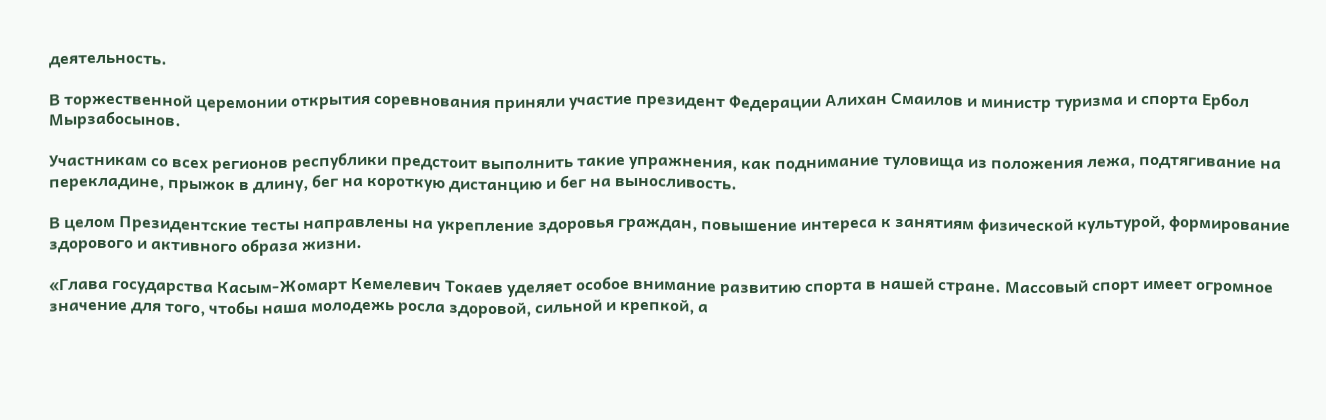деятельность.

В торжественной церемонии открытия соревнования приняли участие президент Федерации Алихан Смаилов и министр туризма и спорта Ербол Мырзабосынов.

Участникам со всех регионов республики предстоит выполнить такие упражнения, как поднимание туловища из положения лежа, подтягивание на перекладине, прыжок в длину, бег на короткую дистанцию и бег на выносливость.

В целом Президентские тесты направлены на укрепление здоровья граждан, повышение интереса к занятиям физической культурой, формирование здорового и активного образа жизни.

«Глава государства Касым-Жомарт Кемелевич Токаев уделяет особое внимание развитию спорта в нашей стране. Массовый спорт имеет огромное значение для того, чтобы наша молодежь росла здоровой, сильной и крепкой, а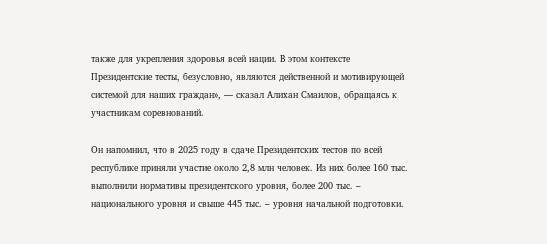также для укрепления здоровья всей нации. В этом контексте Президентские тесты, безусловно, являются действенной и мотивирующей системой для наших граждан», — сказал Алихан Смаилов, обращаясь к участникам соревнований.

Он напомнил, что в 2025 году в сдаче Президентских тестов по всей республике приняли участие около 2,8 млн человек. Из них более 160 тыс. выполнили нормативы президентского уровня, более 200 тыс. – национального уровня и свыше 445 тыс. – уровня начальной подготовки.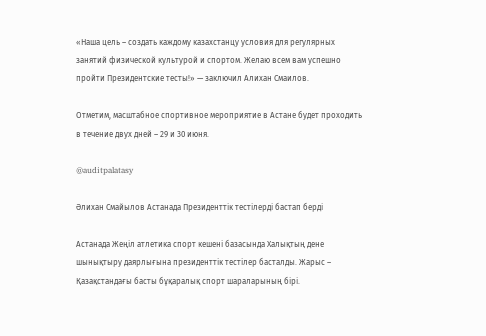«Наша цель – создать каждому казахстанцу условия для регулярных занятий физической культурой и спортом. Желаю всем вам успешно пройти Президентские тесты!» — заключил Алихан Смаилов.

Отметим, масштабное спортивное мероприятие в Астане будет проходить в течение двух дней – 29 и 30 июня.

@auditpalatasy

Әлихан Смайылов Астанада Президенттік тестілерді бастап берді

Астанада Жеңіл атлетика спорт кешені базасында Халықтың дене шынықтыру даярлығына президенттік тестілер басталды. Жарыс – Қазақстандағы басты бұқаралық спорт шараларының бірі.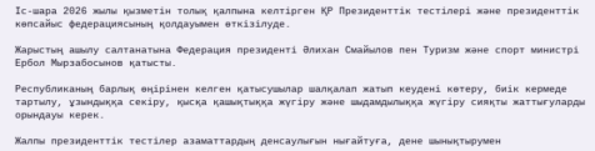Іс-шара 2026 жылы қызметін толық қалпына келтірген ҚР Президенттік тестілері және президенттік көпсайыс федерациясының қолдауымен өткізілуде.

Жарыстың ашылу салтанатына Федерация президенті Әлихан Смайылов пен Туризм және спорт министрі Ербол Мырзабосынов қатысты.

Республиканың барлық өңірінен келген қатысушылар шалқалап жатып кеудені көтеру, биік кермеде тартылу, ұзындыққа секіру, қысқа қашықтыққа жүгіру және шыдамдылыққа жүгіру сияқты жаттығуларды орындауы керек.

Жалпы президенттік тестілер азаматтардың денсаулығын нығайтуға, дене шынықтырумен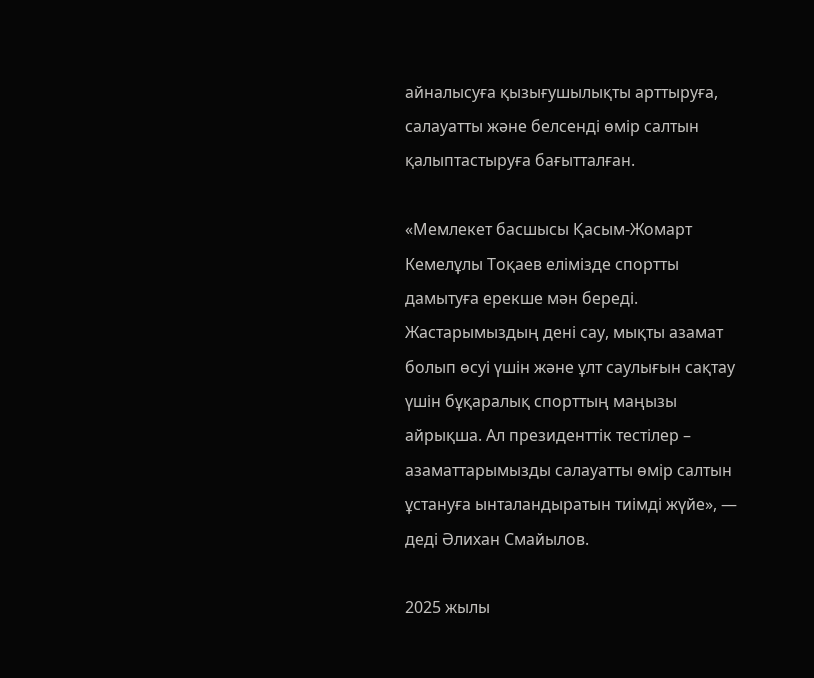айналысуға қызығушылықты арттыруға, салауатты және белсенді өмір салтын қалыптастыруға бағытталған.

«Мемлекет басшысы Қасым-Жомарт Кемелұлы Тоқаев елімізде спортты дамытуға ерекше мән береді. Жастарымыздың дені сау, мықты азамат болып өсуі үшін және ұлт саулығын сақтау үшін бұқаралық спорттың маңызы айрықша. Ал президенттік тестілер – азаматтарымызды салауатты өмір салтын ұстануға ынталандыратын тиімді жүйе», — деді Әлихан Смайылов.

2025 жылы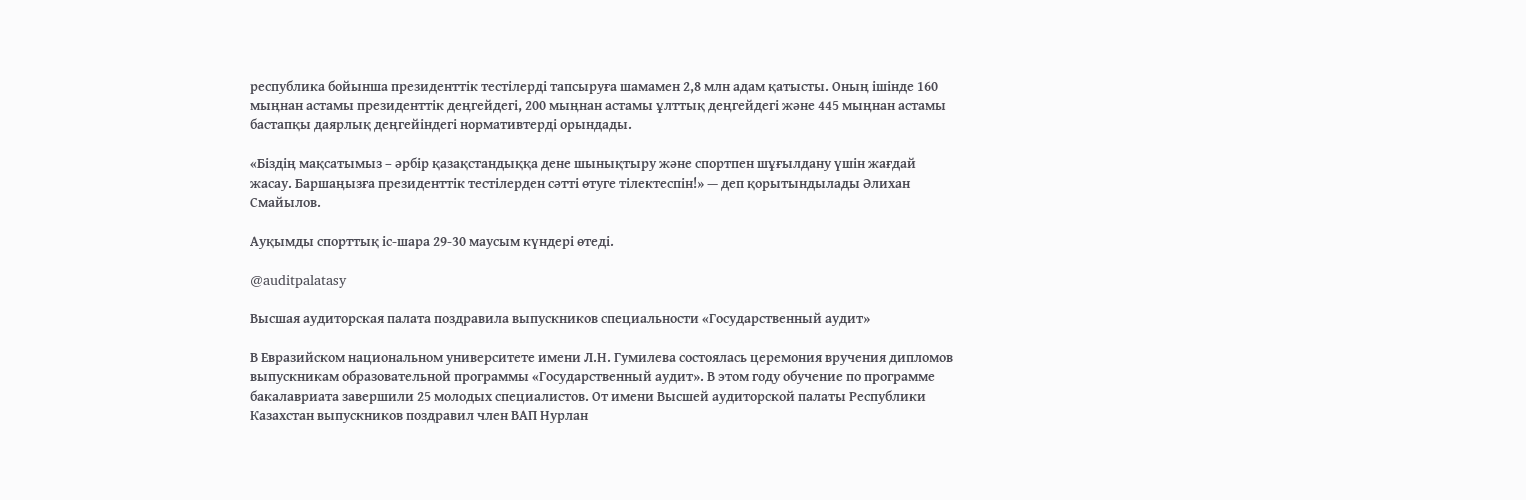республика бойынша президенттік тестілерді тапсыруға шамамен 2,8 млн адам қатысты. Оның ішінде 160 мыңнан астамы президенттік деңгейдегі, 200 мыңнан астамы ұлттық деңгейдегі және 445 мыңнан астамы бастапқы даярлық деңгейіндегі нормативтерді орындады.

«Біздің мақсатымыз – әрбір қазақстандыққа дене шынықтыру және спортпен шұғылдану үшін жағдай жасау. Баршаңызға президенттік тестілерден сәтті өтуге тілектеспін!» — деп қорытындылады Әлихан Смайылов.

Ауқымды спорттық іс-шара 29-30 маусым күндері өтеді.

@auditpalatasy

Высшая аудиторская палата поздравила выпускников специальности «Государственный аудит»

В Евразийском национальном университете имени Л.Н. Гумилева состоялась церемония вручения дипломов выпускникам образовательной программы «Государственный аудит». В этом году обучение по программе бакалавриата завершили 25 молодых специалистов. От имени Высшей аудиторской палаты Республики Казахстан выпускников поздравил член ВАП Нурлан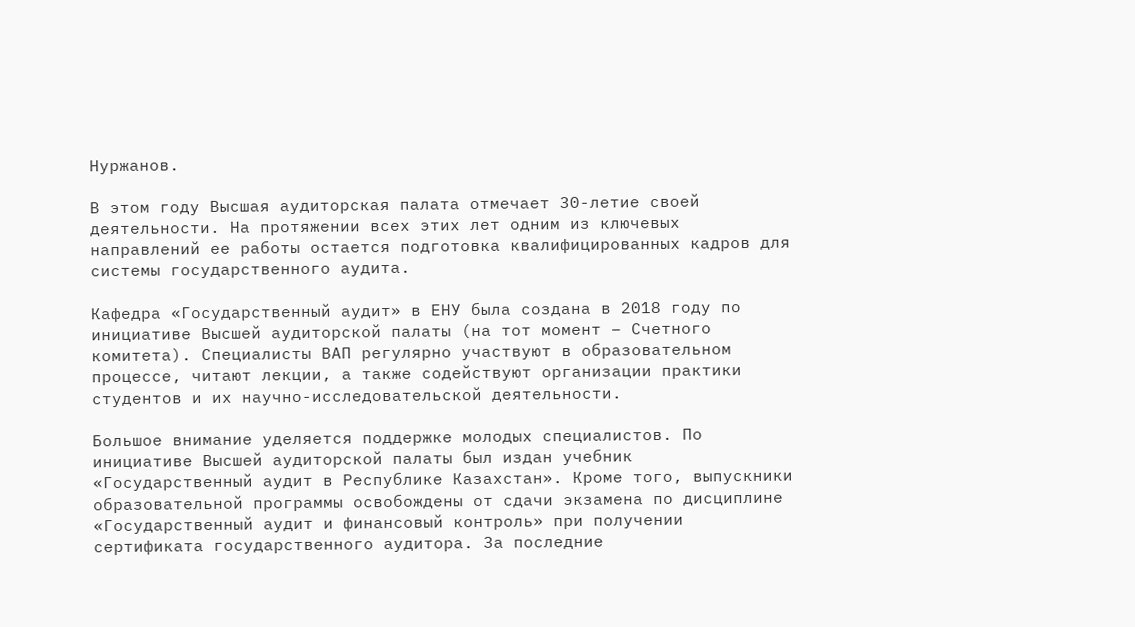Нуржанов.

В этом году Высшая аудиторская палата отмечает 30-летие своей деятельности. На протяжении всех этих лет одним из ключевых направлений ее работы остается подготовка квалифицированных кадров для системы государственного аудита.

Кафедра «Государственный аудит» в ЕНУ была создана в 2018 году по инициативе Высшей аудиторской палаты (на тот момент – Счетного комитета). Специалисты ВАП регулярно участвуют в образовательном процессе, читают лекции, а также содействуют организации практики студентов и их научно-исследовательской деятельности.

Большое внимание уделяется поддержке молодых специалистов. По инициативе Высшей аудиторской палаты был издан учебник «Государственный аудит в Республике Казахстан». Кроме того, выпускники образовательной программы освобождены от сдачи экзамена по дисциплине «Государственный аудит и финансовый контроль» при получении сертификата государственного аудитора. За последние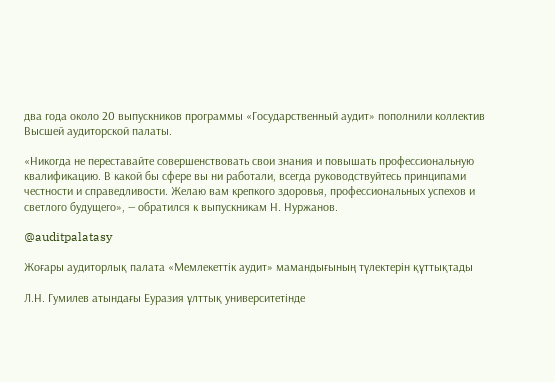два года около 20 выпускников программы «Государственный аудит» пополнили коллектив Высшей аудиторской палаты.

«Никогда не переставайте совершенствовать свои знания и повышать профессиональную квалификацию. В какой бы сфере вы ни работали, всегда руководствуйтесь принципами честности и справедливости. Желаю вам крепкого здоровья, профессиональных успехов и светлого будущего», — обратился к выпускникам Н. Нуржанов.

@auditpalatasy

Жоғары аудиторлық палата «Мемлекеттік аудит» мамандығының түлектерін құттықтады

Л.Н. Гумилев атындағы Еуразия ұлттық университетінде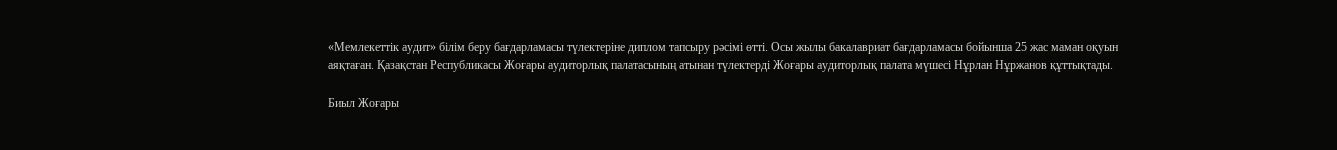«Мемлекеттік аудит» білім беру бағдарламасы түлектеріне диплом тапсыру рәсімі өтті. Осы жылы бакалавриат бағдарламасы бойынша 25 жас маман оқуын аяқтаған. Қазақстан Республикасы Жоғары аудиторлық палатасының атынан түлектерді Жоғары аудиторлық палата мүшесі Нұрлан Нұржанов құттықтады.

Биыл Жоғары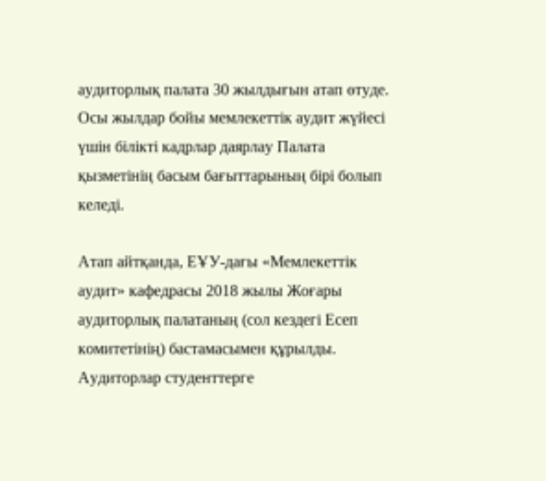аудиторлық палата 30 жылдығын атап өтуде. Осы жылдар бойы мемлекеттік аудит жүйесі үшін білікті кадрлар даярлау Палата қызметінің басым бағыттарының бірі болып келеді.

Атап айтқанда, ЕҰУ-дағы «Мемлекеттік аудит» кафедрасы 2018 жылы Жоғары аудиторлық палатаның (сол кездегі Есеп комитетінің) бастамасымен құрылды. Аудиторлар студенттерге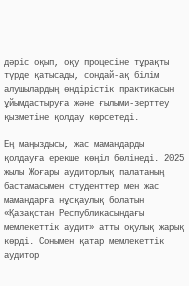дәріс оқып, оқу процесіне тұрақты түрде қатысады, сондай-ақ білім алушылардың өндірістік практикасын ұйымдастыруға және ғылыми-зерттеу қызметіне қолдау көрсетеді.

Ең маңыздысы, жас мамандарды қолдауға ерекше көңіл бөлінеді. 2025 жылы Жоғары аудиторлық палатаның бастамасымен студенттер мен жас мамандарға нұсқаулық болатын «Қазақстан Республикасындағы мемлекеттік аудит» атты оқулық жарық көрді. Сонымен қатар мемлекеттік аудитор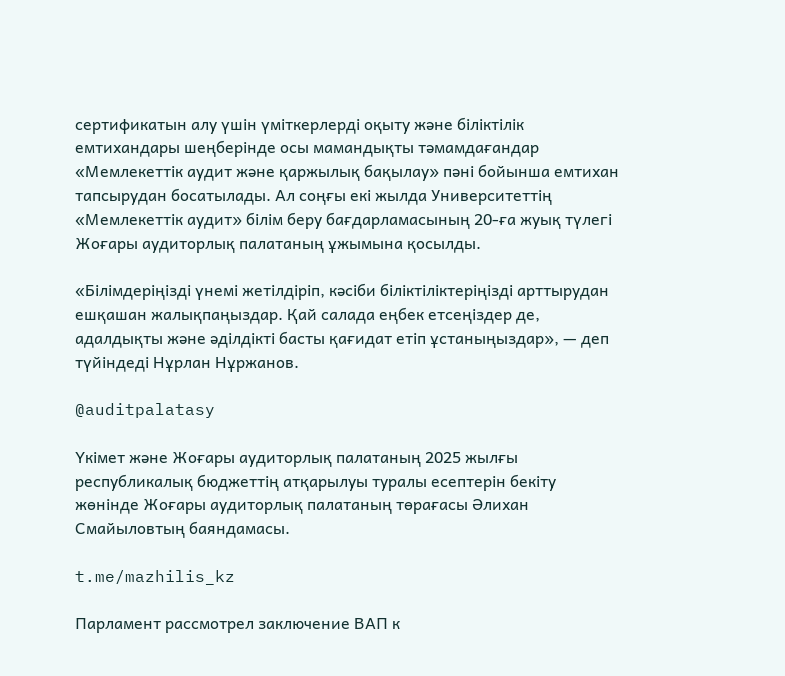сертификатын алу үшін үміткерлерді оқыту және біліктілік емтихандары шеңберінде осы мамандықты тәмамдағандар «Мемлекеттік аудит және қаржылық бақылау» пәні бойынша емтихан тапсырудан босатылады. Ал соңғы екі жылда Университеттің «Мемлекеттік аудит» білім беру бағдарламасының 20-ға жуық түлегі Жоғары аудиторлық палатаның ұжымына қосылды.

«Білімдеріңізді үнемі жетілдіріп, кәсіби біліктіліктеріңізді арттырудан ешқашан жалықпаңыздар. Қай салада еңбек етсеңіздер де, адалдықты және әділдікті басты қағидат етіп ұстаныңыздар», — деп түйіндеді Нұрлан Нұржанов.

@auditpalatasy

Үкімет және Жоғары аудиторлық палатаның 2025 жылғы республикалық бюджеттің атқарылуы туралы есептерін бекіту жөнінде Жоғары аудиторлық палатаның төрағасы Әлихан Смайыловтың баяндамасы.

t.me/mazhilis_kz

Парламент рассмотрел заключение ВАП к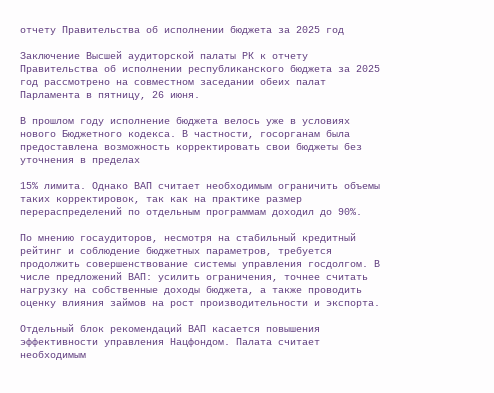отчету Правительства об исполнении бюджета за 2025 год

Заключение Высшей аудиторской палаты РК к отчету Правительства об исполнении республиканского бюджета за 2025 год рассмотрено на совместном заседании обеих палат Парламента в пятницу, 26 июня.

В прошлом году исполнение бюджета велось уже в условиях нового Бюджетного кодекса. В частности, госорганам была предоставлена возможность корректировать свои бюджеты без уточнения в пределах

15% лимита. Однако ВАП считает необходимым ограничить объемы таких корректировок, так как на практике размер перераспределений по отдельным программам доходил до 90%.

По мнению госаудиторов, несмотря на стабильный кредитный рейтинг и соблюдение бюджетных параметров, требуется продолжить совершенствование системы управления госдолгом. В числе предложений ВАП: усилить ограничения, точнее считать нагрузку на собственные доходы бюджета, а также проводить оценку влияния займов на рост производительности и экспорта.

Отдельный блок рекомендаций ВАП касается повышения эффективности управления Нацфондом. Палата считает необходимым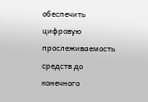обеспечить цифровую прослеживаемость средств до конечного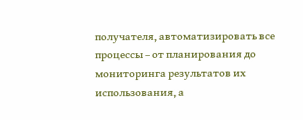получателя, автоматизировать все процессы – от планирования до мониторинга результатов их использования, а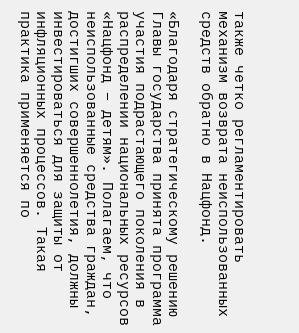также четко регламентировать механизм возврата неиспользованных средств обратно в Нацфонд.

«Благодаря стратегическому решению Главы государства принята программа участия подрастающего поколения в распределении национальных ресурсов «Нацфонд – детям». Полагаем, что неиспользованные средства граждан, достигших совершеннолетия, должны инвестироваться для защиты от инфляционных процессов. Такая практика применяется по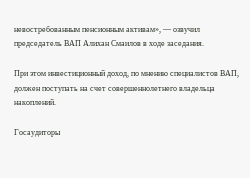невостребованным пенсионным активам», — озвучил председатель ВАП Алихан Смаилов в ходе заседания.

При этом инвестиционный доход, по мнению специалистов ВАП, должен поступать на счет совершеннолетнего владельца накоплений.

Госаудиторы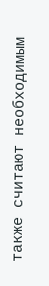также считают необходимым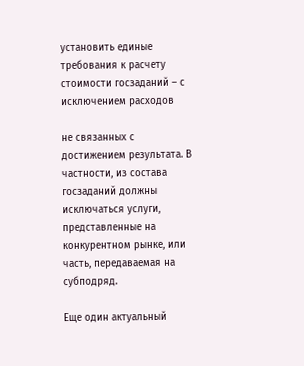установить единые требования к расчету стоимости госзаданий – с исключением расходов

не связанных с достижением результата. В частности, из состава госзаданий должны исключаться услуги, представленные на конкурентном рынке, или часть, передаваемая на субподряд.

Еще один актуальный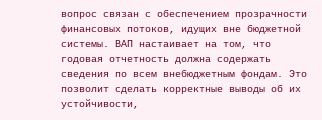вопрос связан с обеспечением прозрачности финансовых потоков, идущих вне бюджетной системы. ВАП настаивает на том, что годовая отчетность должна содержать сведения по всем внебюджетным фондам. Это позволит сделать корректные выводы об их устойчивости,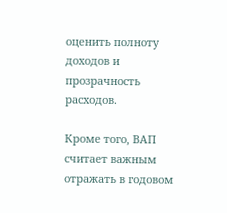оценить полноту доходов и прозрачность расходов.

Кроме того, ВАП считает важным отражать в годовом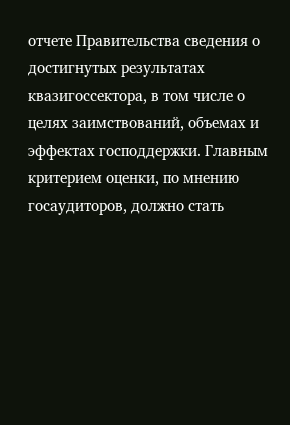отчете Правительства сведения о достигнутых результатах квазигоссектора, в том числе о целях заимствований, объемах и эффектах господдержки. Главным критерием оценки, по мнению госаудиторов, должно стать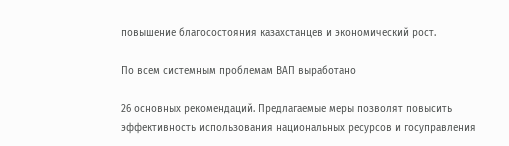повышение благосостояния казахстанцев и экономический рост.

По всем системным проблемам ВАП выработано

26 основных рекомендаций. Предлагаемые меры позволят повысить эффективность использования национальных ресурсов и госуправления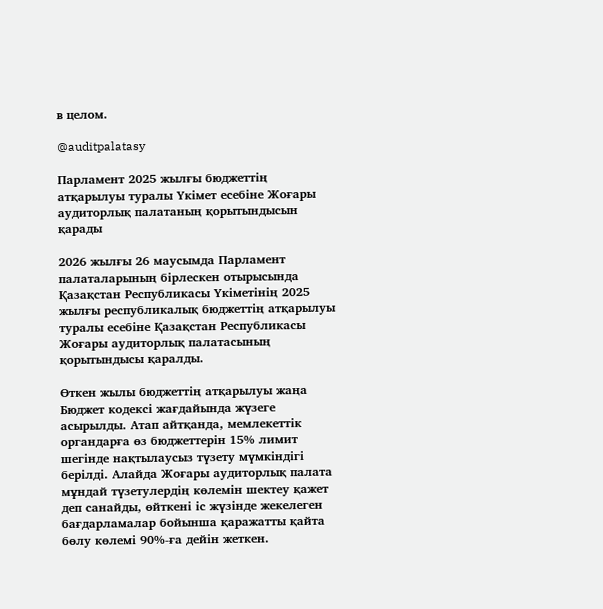в целом.

@auditpalatasy

Парламент 2025 жылғы бюджеттің атқарылуы туралы Үкімет есебіне Жоғары аудиторлық палатаның қорытындысын қарады

2026 жылғы 26 маусымда Парламент палаталарының бірлескен отырысында Қазақстан Республикасы Үкіметінің 2025 жылғы республикалық бюджеттің атқарылуы туралы есебіне Қазақстан Республикасы Жоғары аудиторлық палатасының қорытындысы қаралды.

Өткен жылы бюджеттің атқарылуы жаңа Бюджет кодексі жағдайында жүзеге асырылды. Атап айтқанда, мемлекеттік органдарға өз бюджеттерін 15% лимит шегінде нақтылаусыз түзету мүмкіндігі берілді. Алайда Жоғары аудиторлық палата мұндай түзетулердің көлемін шектеу қажет деп санайды, өйткені іс жүзінде жекелеген бағдарламалар бойынша қаражатты қайта бөлу көлемі 90%-ға дейін жеткен.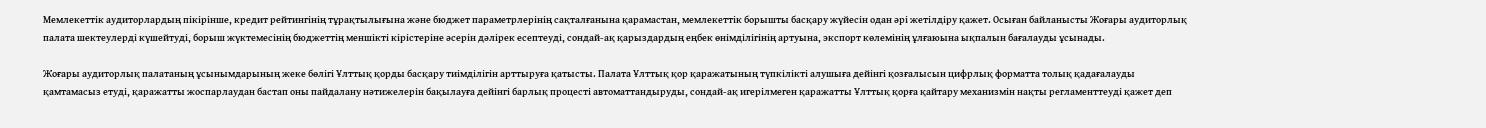Мемлекеттік аудиторлардың пікірінше, кредит рейтингінің тұрақтылығына және бюджет параметрлерінің сақталғанына қарамастан, мемлекеттік борышты басқару жүйесін одан әрі жетілдіру қажет. Осыған байланысты Жоғары аудиторлық палата шектеулерді күшейтуді, борыш жүктемесінің бюджеттің меншікті кірістеріне әсерін дәлірек есептеуді, сондай-ақ қарыздардың еңбек өнімділігінің артуына, экспорт көлемінің ұлғаюына ықпалын бағалауды ұсынады.

Жоғары аудиторлық палатаның ұсынымдарының жеке бөлігі Ұлттық қорды басқару тиімділігін арттыруға қатысты. Палата Ұлттық қор қаражатының түпкілікті алушыға дейінгі қозғалысын цифрлық форматта толық қадағалауды қамтамасыз етуді, қаражатты жоспарлаудан бастап оны пайдалану нәтижелерін бақылауға дейінгі барлық процесті автоматтандыруды, сондай-ақ игерілмеген қаражатты Ұлттық қорға қайтару механизмін нақты регламенттеуді қажет деп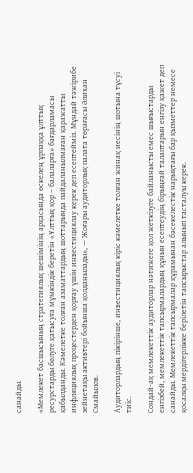санайды.

«Мемлекет басшысының стратегиялық шешімінің арқасында өскелең ұрпаққа ұлттық ресурстарды бөлуге қатысуға мүмкіндік беретін «Ұлттық қор – балаларға» бағдарламасы қабылданды. Кәмелетке толған азаматтардың шоттарында пайдаланылмаған қаражатты инфляциялық процестерден қорғау үшін инвестициялау керек деп есептейміз. Мұндай тәжірибе зейнетақы активтері бойынша қолданылады», — Жоғары аудиторлық палата төрағасы Әлихан Смайылов.

Аудиторлардың пікірінше, инвестициялық кіріс кәмелетке толған жинақ иесінің шотына түсуі тиіс.

Сондай-ақ мемлекеттік аудиторлар нәтижеге қол жеткізуге байланысты емес шығыстарды енгізбей, мемлекеттік тапсырмалардың құнын есептеудің бірыңғай талаптарын енгізу қажет деп санайды. Мемлекеттік тапсырмалар құрамынан бәсекелестік нарықтағы бар қызметтер немесе қосалқы мердігерлікке берілетін тапсырыстар алынып тасталуы керек.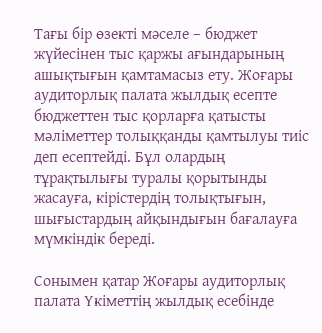Тағы бір өзекті мәселе – бюджет жүйесінен тыс қаржы ағындарының ашықтығын қамтамасыз ету. Жоғары аудиторлық палата жылдық есепте бюджеттен тыс қорларға қатысты мәліметтер толыққанды қамтылуы тиіс деп есептейді. Бұл олардың тұрақтылығы туралы қорытынды жасауға, кірістердің толықтығын, шығыстардың айқындығын бағалауға мүмкіндік береді.

Сонымен қатар Жоғары аудиторлық палата Үкіметтің жылдық есебінде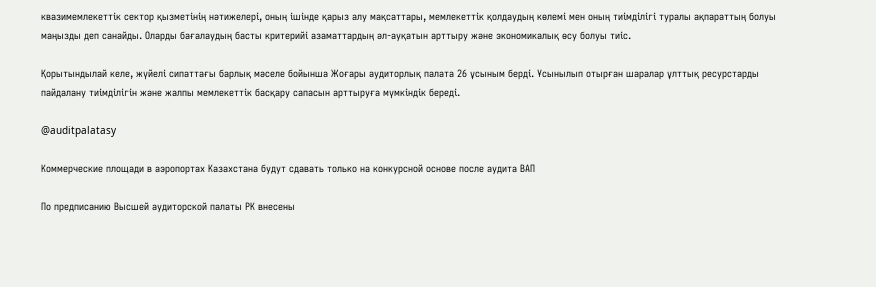квазимемлекеттік сектор қызметінің нәтижелері, оның ішінде қарыз алу мақсаттары, мемлекеттік қолдаудың көлемі мен оның тиімділігі туралы ақпараттың болуы маңызды деп санайды. Оларды бағалаудың басты критерийі азаматтардың әл-ауқатын арттыру және экономикалық өсу болуы тиіс.

Қорытындылай келе, жүйелі сипаттағы барлық мәселе бойынша Жоғары аудиторлық палата 26 ұсыным берді. Ұсынылып отырған шаралар ұлттық ресурстарды пайдалану тиімділігін және жалпы мемлекеттік басқару сапасын арттыруға мүмкіндік береді.

@auditpalatasy

Коммерческие площади в аэропортах Казахстана будут сдавать только на конкурсной основе после аудита ВАП

По предписанию Высшей аудиторской палаты РК внесены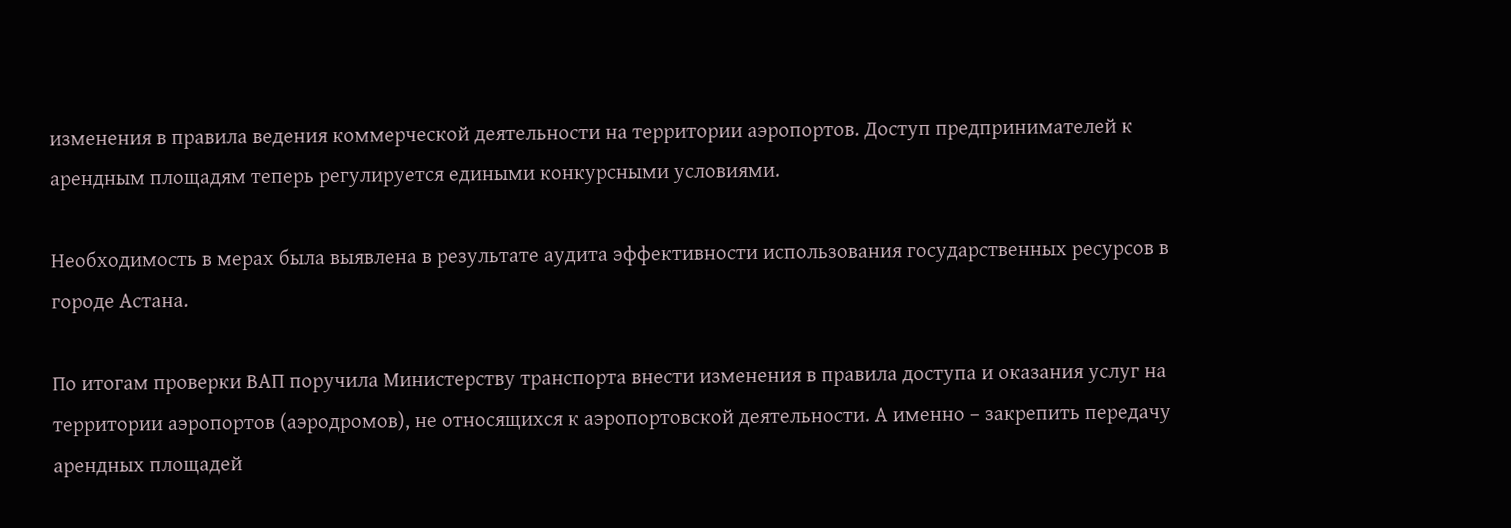изменения в правила ведения коммерческой деятельности на территории аэропортов. Доступ предпринимателей к арендным площадям теперь регулируется едиными конкурсными условиями.

Необходимость в мерах была выявлена в результате аудита эффективности использования государственных ресурсов в городе Астана.

По итогам проверки ВАП поручила Министерству транспорта внести изменения в правила доступа и оказания услуг на территории аэропортов (аэродромов), не относящихся к аэропортовской деятельности. А именно – закрепить передачу арендных площадей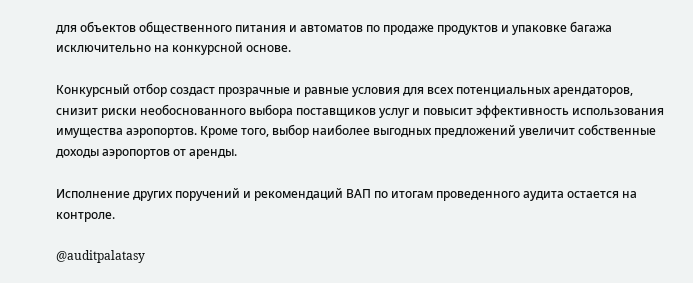для объектов общественного питания и автоматов по продаже продуктов и упаковке багажа исключительно на конкурсной основе.

Конкурсный отбор создаст прозрачные и равные условия для всех потенциальных арендаторов, снизит риски необоснованного выбора поставщиков услуг и повысит эффективность использования имущества аэропортов. Кроме того, выбор наиболее выгодных предложений увеличит собственные доходы аэропортов от аренды.

Исполнение других поручений и рекомендаций ВАП по итогам проведенного аудита остается на контроле.

@auditpalatasy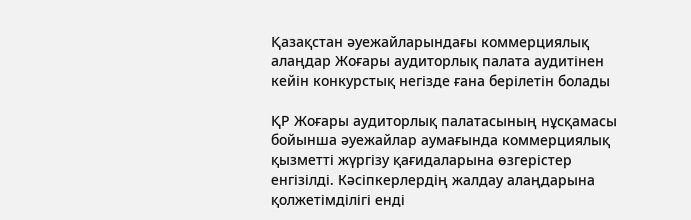Қазақстан әуежайларындағы коммерциялық алаңдар Жоғары аудиторлық палата аудитінен кейін конкурстық негізде ғана берілетін болады

ҚР Жоғары аудиторлық палатасының нұсқамасы бойынша әуежайлар аумағында коммерциялық қызметті жүргізу қағидаларына өзгерістер енгізілді. Кәсіпкерлердің жалдау алаңдарына қолжетімділігі енді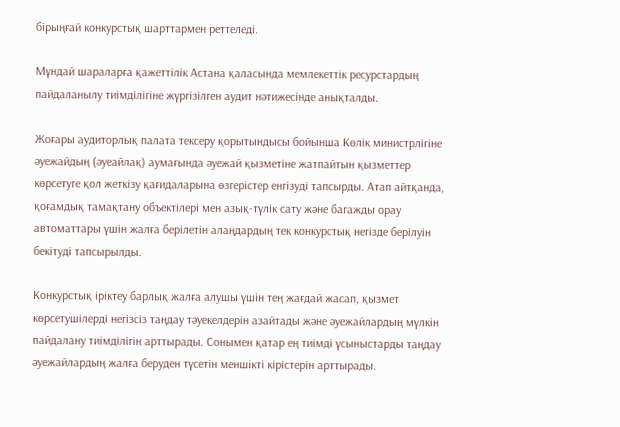бірыңғай конкурстық шарттармен реттеледі.

Мұндай шараларға қажеттілік Астана қаласында мемлекеттік ресурстардың пайдаланылу тиімділігіне жүргізілген аудит нәтижесінде анықталды.

Жоғары аудиторлық палата тексеру қорытындысы бойынша Көлік министрлігіне әуежайдың (әуеайлақ) аумағында әуежай қызметіне жатпайтын қызметтер көрсетуге қол жеткізу қағидаларына өзгерістер енгізуді тапсырды. Атап айтқанда, қоғамдық тамақтану объектілері мен азық-түлік сату және багажды орау автоматтары үшін жалға берілетін алаңдардың тек конкурстық негізде берілуін бекітуді тапсырылды.

Конкурстық іріктеу барлық жалға алушы үшін тең жағдай жасап, қызмет көрсетушілерді негізсіз таңдау тәуекелдерін азайтады және әуежайлардың мүлкін пайдалану тиімділігін арттырады. Сонымен қатар ең тиімді ұсыныстарды таңдау әуежайлардың жалға беруден түсетін меншікті кірістерін арттырады.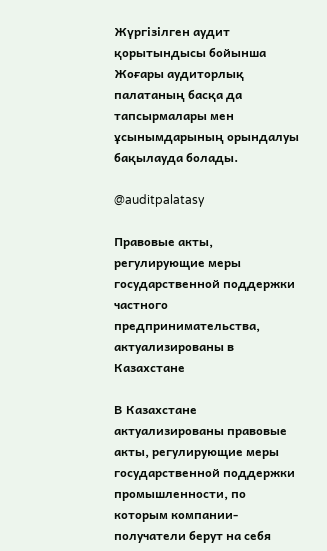Жүргізілген аудит қорытындысы бойынша Жоғары аудиторлық палатаның басқа да тапсырмалары мен ұсынымдарының орындалуы бақылауда болады.

@auditpalatasy

Правовые акты, регулирующие меры государственной поддержки частного предпринимательства, актуализированы в Казахстане

В Казахстане актуализированы правовые акты, регулирующие меры государственной поддержки промышленности, по которым компании-получатели берут на себя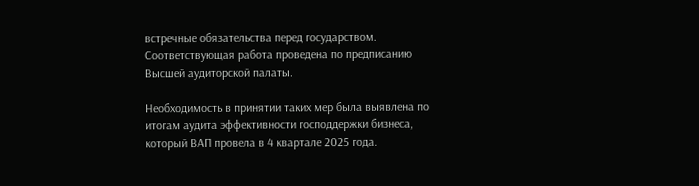встречные обязательства перед государством. Соответствующая работа проведена по предписанию Высшей аудиторской палаты.

Необходимость в принятии таких мер была выявлена по итогам аудита эффективности господдержки бизнеса, который ВАП провела в 4 квартале 2025 года.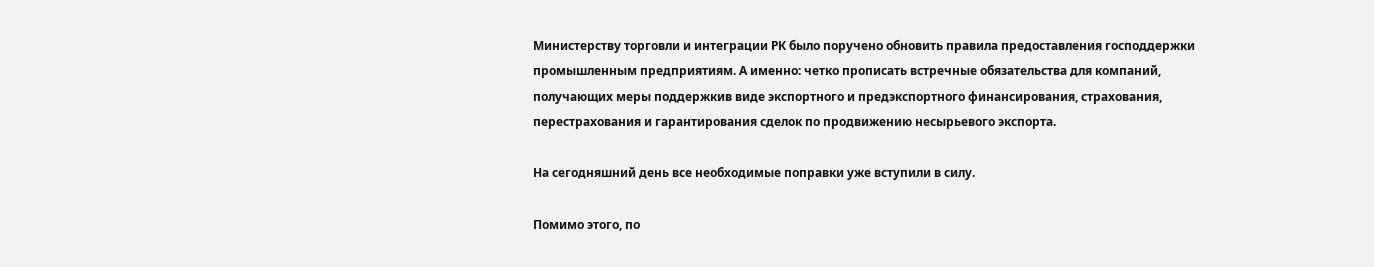Министерству торговли и интеграции РК было поручено обновить правила предоставления господдержки промышленным предприятиям. А именно: четко прописать встречные обязательства для компаний, получающих меры поддержкив виде экспортного и предэкспортного финансирования, страхования, перестрахования и гарантирования сделок по продвижению несырьевого экспорта.

На сегодняшний день все необходимые поправки уже вступили в силу.

Помимо этого, по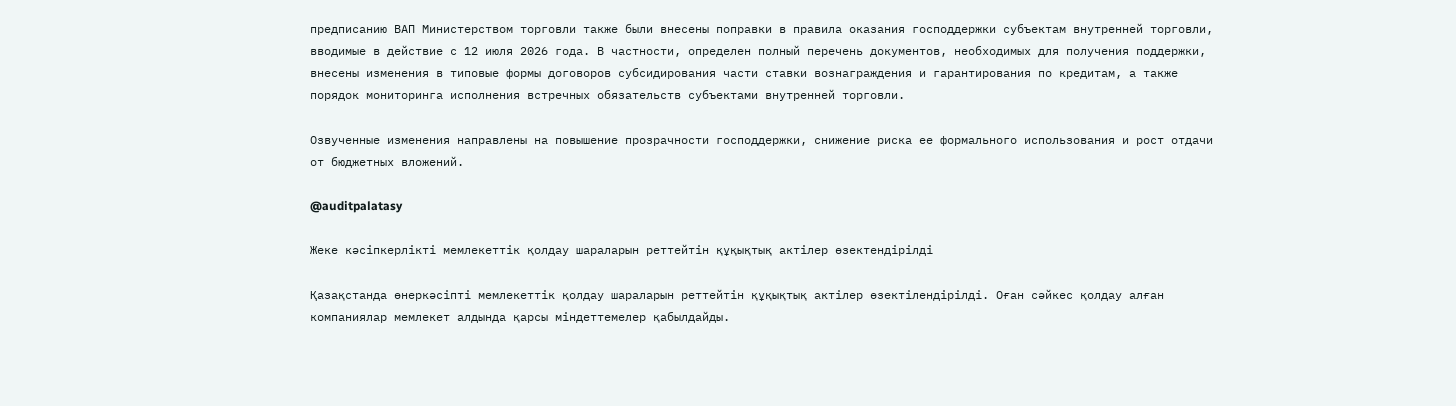предписанию ВАП Министерством торговли также были внесены поправки в правила оказания господдержки субъектам внутренней торговли, вводимые в действие с 12 июля 2026 года. В частности, определен полный перечень документов, необходимых для получения поддержки, внесены изменения в типовые формы договоров субсидирования части ставки вознаграждения и гарантирования по кредитам, а также порядок мониторинга исполнения встречных обязательств субъектами внутренней торговли.

Озвученные изменения направлены на повышение прозрачности господдержки, снижение риска ее формального использования и рост отдачи от бюджетных вложений.

@auditpalatasy

Жеке кәсіпкерлікті мемлекеттік қолдау шараларын реттейтін құқықтық актілер өзектендірілді

Қазақстанда өнеркәсіпті мемлекеттік қолдау шараларын реттейтін құқықтық актілер өзектілендірілді. Оған сәйкес қолдау алған компаниялар мемлекет алдында қарсы міндеттемелер қабылдайды.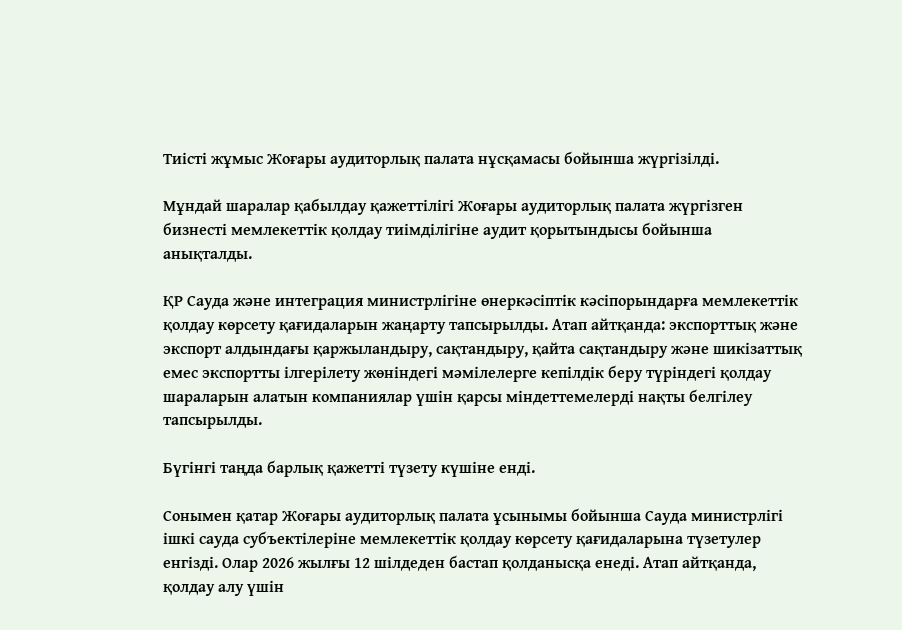Тиісті жұмыс Жоғары аудиторлық палата нұсқамасы бойынша жүргізілді.

Мұндай шаралар қабылдау қажеттілігі Жоғары аудиторлық палата жүргізген бизнесті мемлекеттік қолдау тиімділігіне аудит қорытындысы бойынша анықталды.

ҚР Сауда және интеграция министрлігіне өнеркәсіптік кәсіпорындарға мемлекеттік қолдау көрсету қағидаларын жаңарту тапсырылды. Атап айтқанда: экспорттық және экспорт алдындағы қаржыландыру, сақтандыру, қайта сақтандыру және шикізаттық емес экспортты ілгерілету жөніндегі мәмілелерге кепілдік беру түріндегі қолдау шараларын алатын компаниялар үшін қарсы міндеттемелерді нақты белгілеу тапсырылды.

Бүгінгі таңда барлық қажетті түзету күшіне енді.

Сонымен қатар Жоғары аудиторлық палата ұсынымы бойынша Сауда министрлігі ішкі сауда субъектілеріне мемлекеттік қолдау көрсету қағидаларына түзетулер енгізді. Олар 2026 жылғы 12 шілдеден бастап қолданысқа енеді. Атап айтқанда, қолдау алу үшін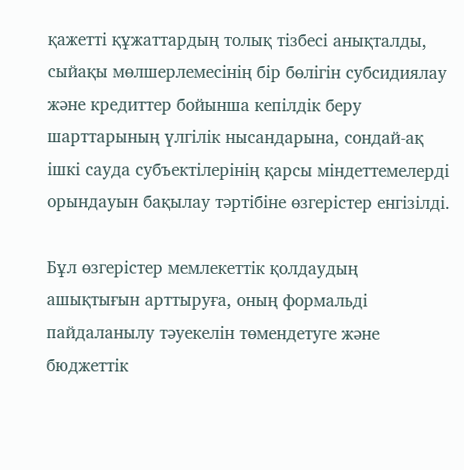қажетті құжаттардың толық тізбесі анықталды, сыйақы мөлшерлемесінің бір бөлігін субсидиялау және кредиттер бойынша кепілдік беру шарттарының үлгілік нысандарына, сондай-ақ ішкі сауда субъектілерінің қарсы міндеттемелерді орындауын бақылау тәртібіне өзгерістер енгізілді.

Бұл өзгерістер мемлекеттік қолдаудың ашықтығын арттыруға, оның формальді пайдаланылу тәуекелін төмендетуге және бюджеттік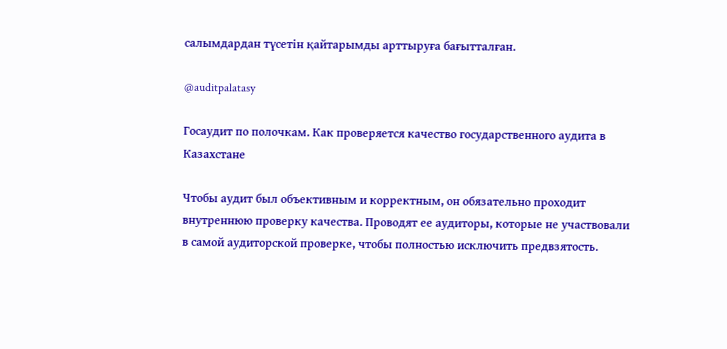салымдардан түсетін қайтарымды арттыруға бағытталған.

@auditpalatasy

Госаудит по полочкам. Как проверяется качество государственного аудита в Казахстане

Чтобы аудит был объективным и корректным, он обязательно проходит внутреннюю проверку качества. Проводят ее аудиторы, которые не участвовали в самой аудиторской проверке, чтобы полностью исключить предвзятость.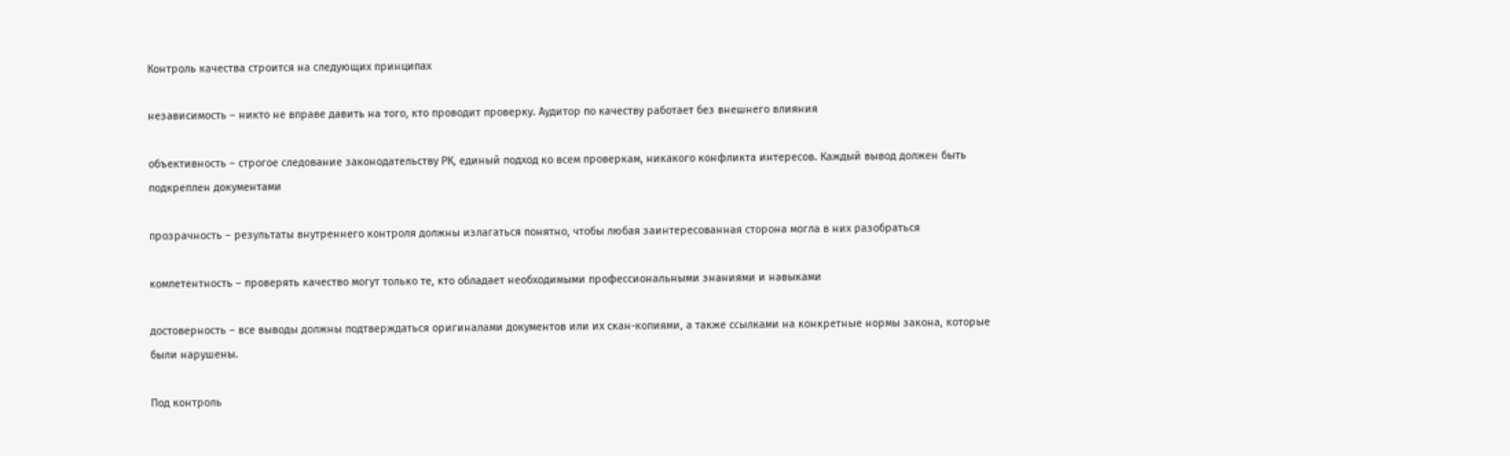Контроль качества строится на следующих принципах

независимость – никто не вправе давить на того, кто проводит проверку. Аудитор по качеству работает без внешнего влияния

объективность – строгое следование законодательству РК, единый подход ко всем проверкам, никакого конфликта интересов. Каждый вывод должен быть подкреплен документами

прозрачность – результаты внутреннего контроля должны излагаться понятно, чтобы любая заинтересованная сторона могла в них разобраться

компетентность – проверять качество могут только те, кто обладает необходимыми профессиональными знаниями и навыками

достоверность – все выводы должны подтверждаться оригиналами документов или их скан-копиями, а также ссылками на конкретные нормы закона, которые были нарушены.

Под контроль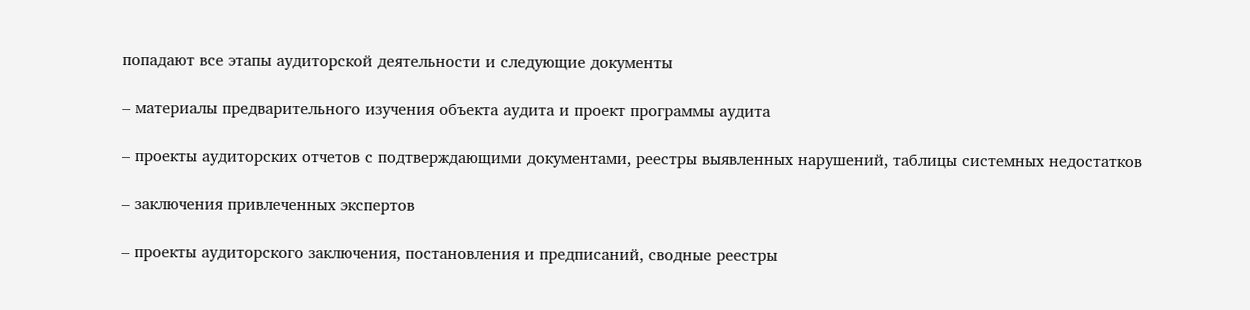попадают все этапы аудиторской деятельности и следующие документы

– материалы предварительного изучения объекта аудита и проект программы аудита

– проекты аудиторских отчетов с подтверждающими документами, реестры выявленных нарушений, таблицы системных недостатков

– заключения привлеченных экспертов

– проекты аудиторского заключения, постановления и предписаний, сводные реестры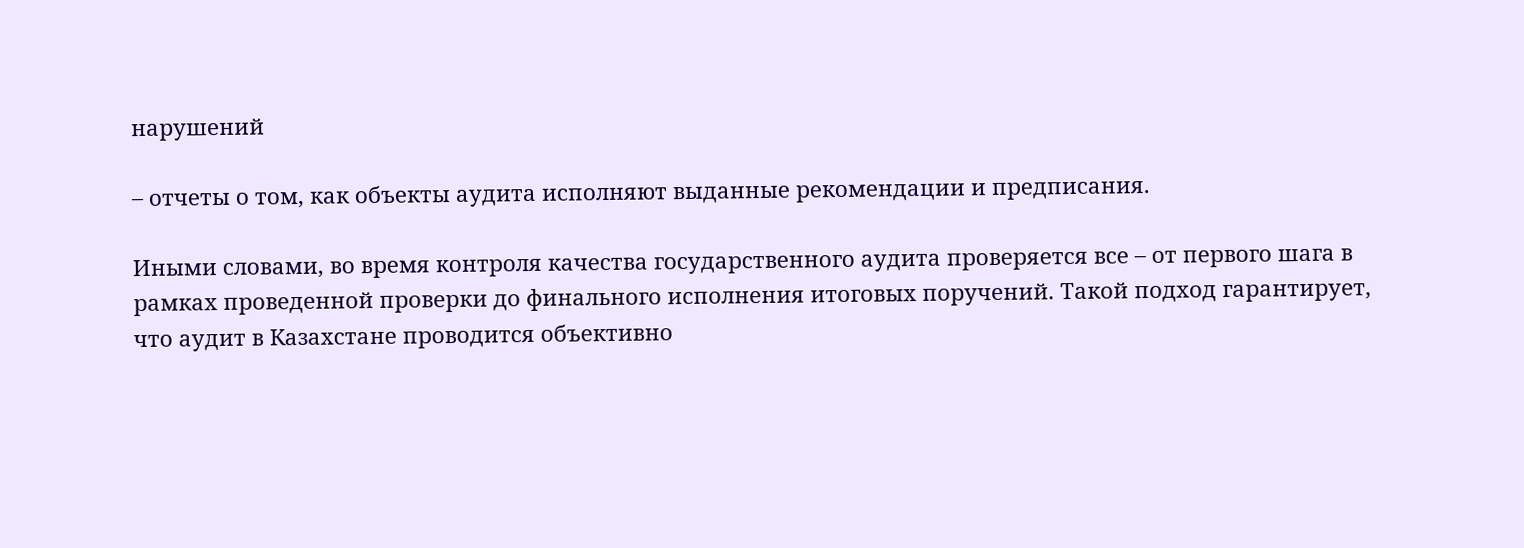нарушений

– отчеты о том, как объекты аудита исполняют выданные рекомендации и предписания.

Иными словами, во время контроля качества государственного аудита проверяется все – от первого шага в рамках проведенной проверки до финального исполнения итоговых поручений. Такой подход гарантирует, что аудит в Казахстане проводится объективно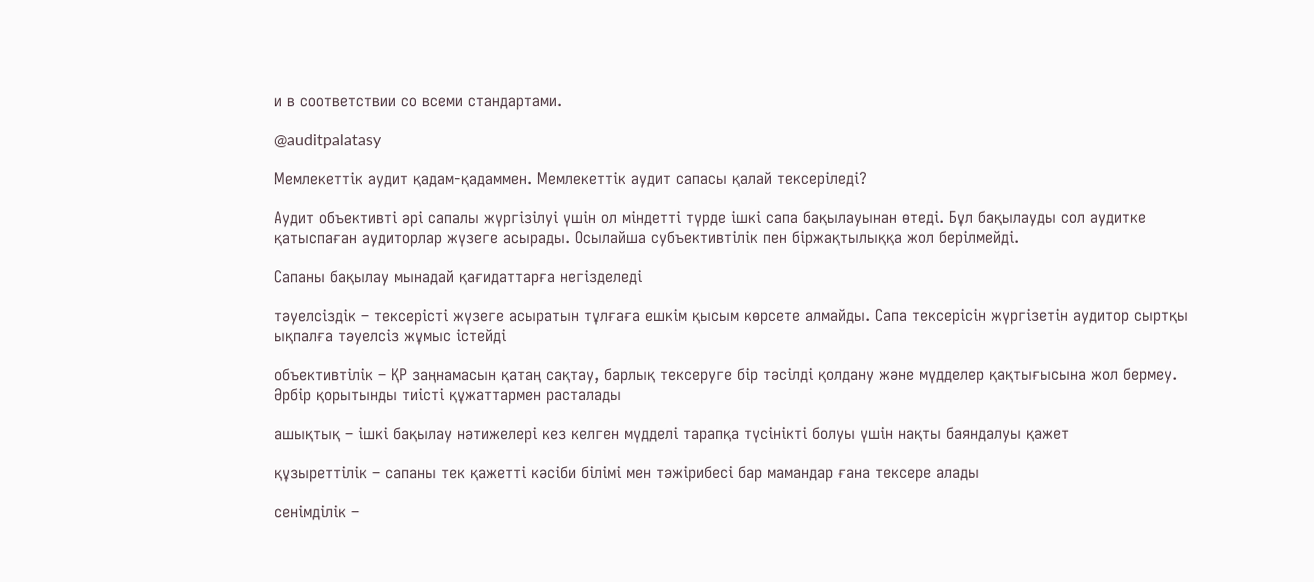и в соответствии со всеми стандартами.

@auditpalatasy

Мемлекеттік аудит қадам-қадаммен. Мемлекеттік аудит сапасы қалай тексеріледі?

Аудит объективті әрі сапалы жүргізілуі үшін ол міндетті түрде ішкі сапа бақылауынан өтеді. Бұл бақылауды сол аудитке қатыспаған аудиторлар жүзеге асырады. Осылайша субъективтілік пен біржақтылыққа жол берілмейді.

Сапаны бақылау мынадай қағидаттарға негізделеді

тәуелсіздік – тексерісті жүзеге асыратын тұлғаға ешкім қысым көрсете алмайды. Сапа тексерісін жүргізетін аудитор сыртқы ықпалға тәуелсіз жұмыс істейді

объективтілік – ҚР заңнамасын қатаң сақтау, барлық тексеруге бір тәсілді қолдану және мүдделер қақтығысына жол бермеу. Әрбір қорытынды тиісті құжаттармен расталады

ашықтық – ішкі бақылау нәтижелері кез келген мүдделі тарапқа түсінікті болуы үшін нақты баяндалуы қажет

құзыреттілік – сапаны тек қажетті кәсіби білімі мен тәжірибесі бар мамандар ғана тексере алады

сенімділік –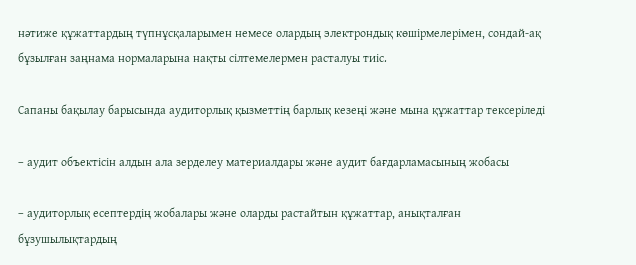нәтиже құжаттардың түпнұсқаларымен немесе олардың электрондық көшірмелерімен, сондай-ақ бұзылған заңнама нормаларына нақты сілтемелермен расталуы тиіс.

Сапаны бақылау барысында аудиторлық қызметтің барлық кезеңі және мына құжаттар тексеріледі

– аудит объектісін алдын ала зерделеу материалдары және аудит бағдарламасының жобасы

– аудиторлық есептердің жобалары және оларды растайтын құжаттар, анықталған бұзушылықтардың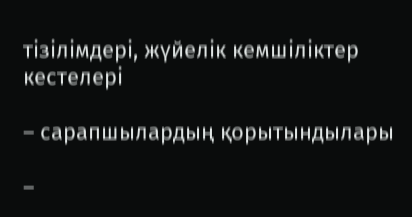тізілімдері, жүйелік кемшіліктер кестелері

– сарапшылардың қорытындылары

–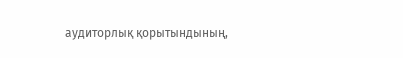аудиторлық қорытындының,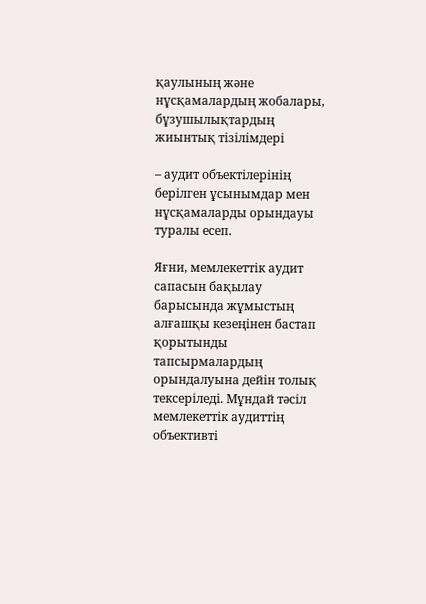қаулының және нұсқамалардың жобалары, бұзушылықтардың жиынтық тізілімдері

– аудит объектілерінің берілген ұсынымдар мен нұсқамаларды орындауы туралы есеп.

Яғни, мемлекеттік аудит сапасын бақылау барысында жұмыстың алғашқы кезеңінен бастап қорытынды тапсырмалардың орындалуына дейін толық тексеріледі. Мұндай тәсіл мемлекеттік аудиттің объективті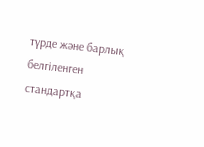түрде және барлық белгіленген стандартқа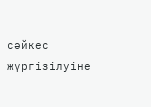сәйкес жүргізілуіне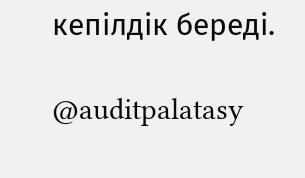кепілдік береді.

@auditpalatasy